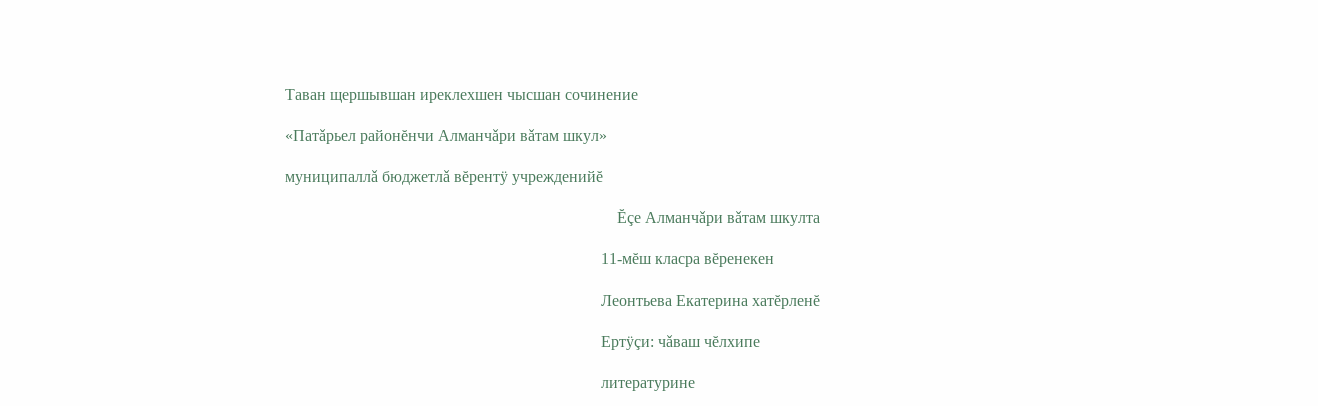Таван щершывшан иреклехшен чысшан сочинение

«Патǎрьел районĕнчи Алманчǎри вǎтам шкул»

муниципаллǎ бюджетлǎ вĕрентÿ учрежденийĕ

                                                                                   Ĕçе Алманчǎри вǎтам шкулта

                                                                               11-мĕш класра вĕренекен

                                                                               Леонтьева Екатерина хатĕрленĕ

                                                                               Ертÿçи: чǎваш чĕлхипе

                                                                               литературине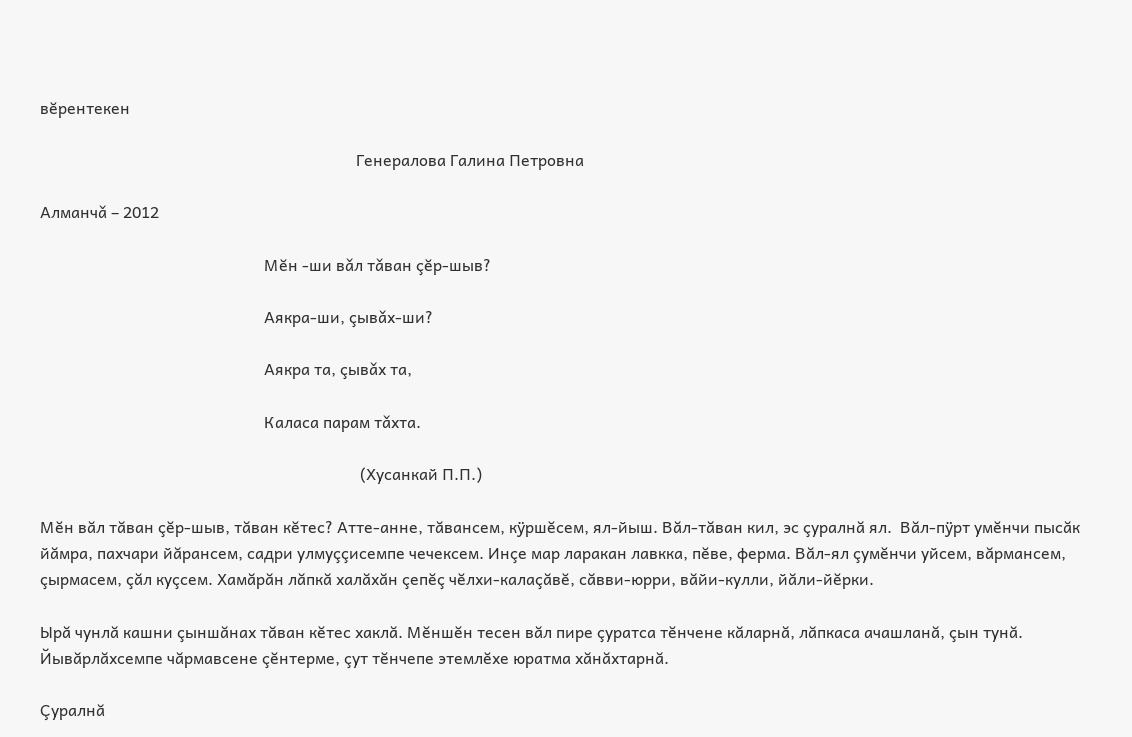вĕрентекен

                                                                               Генералова Галина Петровна

Алманчǎ – 2012

                                                        Мĕн -ши вǎл тǎван çĕр-шыв?

                                                        Аякра-ши, çывǎх-ши?

                                                        Аякра та, çывǎх та,

                                                        Каласа парам тǎхта.

                                                                                (Хусанкай П.П.)

Мĕн вăл тăван çĕр-шыв, тăван кĕтес? Атте-анне, тăвансем, кÿршĕсем, ял-йыш. Вăл-тăван кил, эс çуралнă ял.  Вăл-пÿрт умĕнчи пысăк йăмра, пахчари йăрансем, садри улмуççисемпе чечексем. Инçе мар ларакан лавкка, пĕве, ферма. Вăл-ял çумĕнчи уйсем, вăрмансем, çырмасем, çăл куçсем. Хамăрăн лăпкă халăхăн çепĕç чĕлхи-калаçăвĕ, сăвви-юрри, вăйи-кулли, йăли-йĕрки.

Ырă чунлă кашни çыншăнах тăван кĕтес хаклă. Мĕншĕн тесен вăл пире çуратса тĕнчене кăларнă, лăпкаса ачашланă, çын тунă. Йывăрлăхсемпе чăрмавсене çĕнтерме, çут тĕнчепе этемлĕхе юратма хăнăхтарнă.

Çуралнă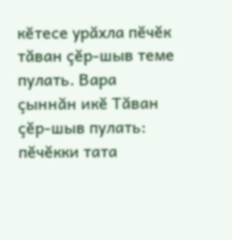кĕтесе урăхла пĕчĕк тăван çĕр-шыв теме пулать. Вара çыннăн икĕ Тăван çĕр-шыв пулать: пĕчĕкки тата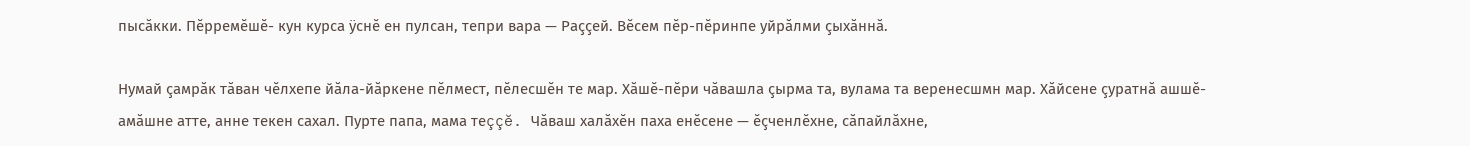пысăкки. Пĕрремĕшĕ- кун курса ÿснĕ ен пулсан, тепри вара — Раççей. Вĕсем пĕр-пĕринпе уйрăлми çыхăннă.

Нумай çамрăк тăван чĕлхепе йăла-йăркене пĕлмест, пĕлесшĕн те мар. Хăшĕ-пĕри чăвашла çырма та, вулама та веренесшмн мар. Хăйсене çуратнă ашшĕ-амăшне атте, анне текен сахал. Пурте папа, мама теççĕ. Чăваш халăхĕн паха енĕсене — ĕçченлĕхне, сăпайлăхне,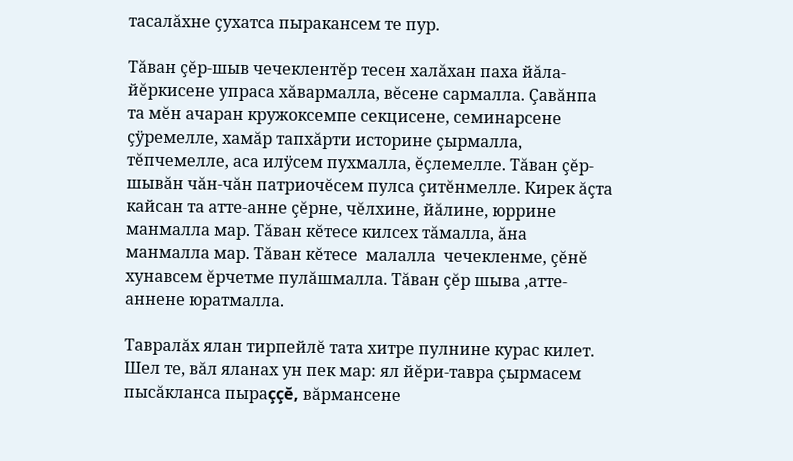тасалăхне çухатса пыракансем те пур.

Тăван çĕр-шыв чечеклентĕр тесен халăхан паха йăла-йĕркисене упраса хăвармалла, вĕсене сармалла. Çавăнпа та мĕн ачаран кружоксемпе секцисене, семинарсене çÿремелле, хамăр тапхăрти историне çырмалла, тĕпчемелле, аса илÿсем пухмалла, ĕçлемелле. Тăван çĕр-шывăн чăн-чăн патриочĕсем пулса çитĕнмелле. Кирек ăçта кайсан та атте-анне çĕрне, чĕлхине, йăлине, юррине манмалла мар. Тăван кĕтесе килсех тăмалла, ăна манмалла мар. Тăван кĕтесе  малалла  чечекленме, çĕнĕ хунавсем ĕрчетме пулăшмалла. Тăван çĕр шыва ,атте-аннене юратмалла.

Тавралăх ялан тирпейлĕ тата хитре пулнине курас килет. Шел те, вăл яланах ун пек мар: ял йĕри-тавра çырмасем пысăкланса пыраççĕ, вăрмансене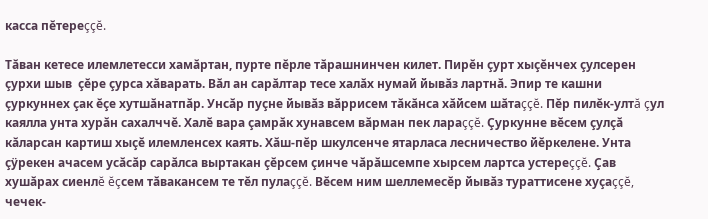касса пĕтереççĕ.

Тăван кетесе илемлетесси хамăртан, пурте пĕрле тăрашнинчен килет. Пирĕн çурт хыçĕнчех çулсерен çурхи шыв  çĕре çурса хăварать. Вăл ан сарăлтар тесе халăх нумай йывăз лартнă. Эпир те кашни çуркуннех çак ĕçе хутшăнатпăр. Унсăр пуçне йывăз вăррисем тăкăнса хăйсем шăтаççĕ. Пĕр пилĕк-ултă çул каялла унта хурăн сахалччĕ. Халĕ вара çамрăк хунавсем вăрман пек лараççĕ. Çуркунне вĕсем çулçă кăларсан картиш хыçĕ илемленсех каять. Хăш-пĕр шкулсенче ятарласа лесничество йĕркелене. Унта çÿрекен ачасем усăсăр сарăлса выртакан çĕрсем çинче чăрăшсемпе хырсем лартса устереççĕ. Çав хушăрах сиенлĕ ĕçсем тăвакансем те тĕл пулаççĕ. Вĕсем ним шеллемесĕр йывăз тураттисене хуçаççĕ, чечек-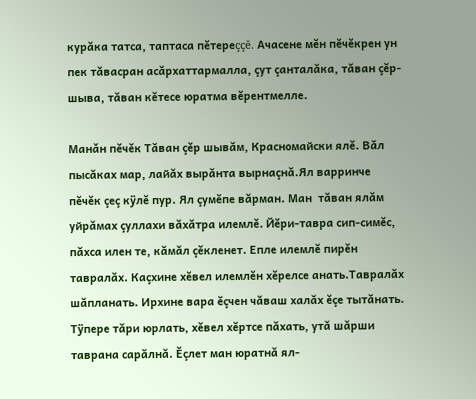курăка татса, таптаса пĕтереççĕ. Ачасене мĕн пĕчĕкрен ун пек тăвасран асăрхаттармалла, çут çанталăка, тăван çĕр-шыва, тăван кĕтесе юратма вĕрентмелле.

Манǎн пĕчĕк Тăван çĕр шывăм, Красномайски ялĕ. Вăл пысăках мар, лайăх вырăнта вырнаçнă.Ял варринче пĕчĕк çеç кÿлĕ пур. Ял çумĕпе вăрман. Ман  тăван ялăм уйрăмах çуллахи вăхăтра илемлĕ. Йĕри-тавра сип-симĕс, пăхса илен те, кăмăл çĕкленет. Епле илемлĕ пирĕн тавралăх. Каçхине хĕвел илемлĕн хĕрелсе анать.Тавралăх шăпланать. Ирхине вара ĕçчен чăваш халăх ĕçе тытăнать. Тÿпере тăри юрлать, хĕвел хĕртсе пăхать, утă шăрши таврана сарăлнă. Ĕçлет ман юратнă ял-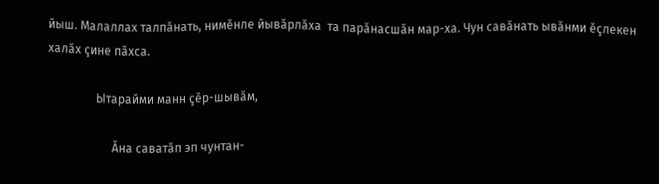йыш. Малаллах талпăнать, нимĕнле йывăрлăха  та парăнасшăн мар-ха. Чун савăнать ывăнми ĕçлекен халăх çине пăхса.

                Ытарайми манн çĕр-шывăм,

                Ăна саватăп эп чунтан-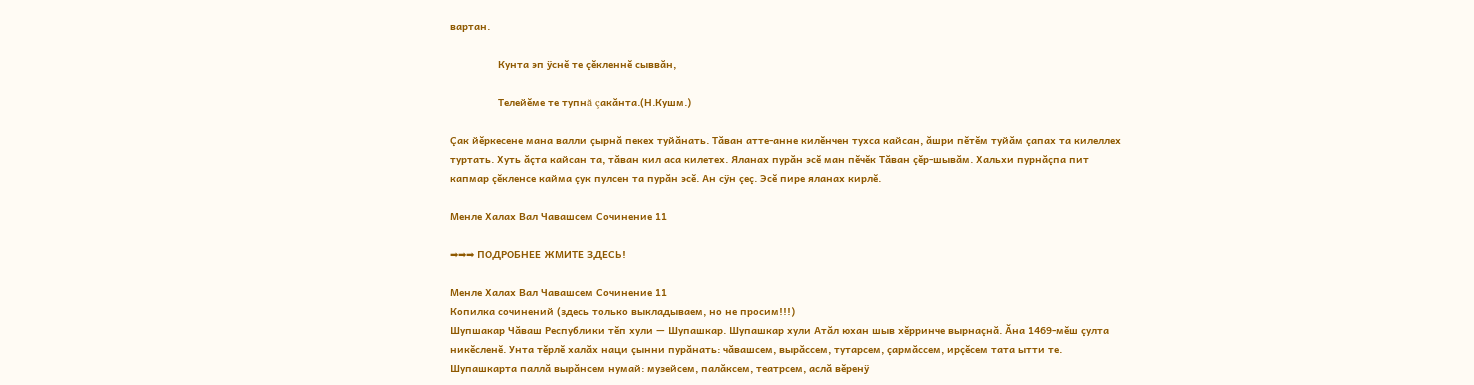вартан.

                Кунта эп ÿснĕ те çĕкленнĕ сыввăн,

                Телейĕме те тупнă çакăнта.(Н.Кушм.)

Çак йĕркесене мана валли çырнă пекех туйăнать. Тăван атте-анне килĕнчен тухса кайсан, ăшри пĕтĕм туйăм çапах та килеллех туртать. Хуть ăçта кайсан та, тăван кил аса килетех. Яланах пурăн эсĕ ман пĕчĕк Тăван çĕр-шывăм. Хальхи пурнăçпа пит капмар çĕкленсе кайма çук пулсен та пурăн эсĕ. Ан сÿн çеç. Эсĕ пире яланах кирлĕ.

Менле Халах Вал Чавашсем Сочинение 11

➡➡➡ ПОДРОБНЕЕ ЖМИТЕ ЗДЕСЬ!

Менле Халах Вал Чавашсем Сочинение 11
Копилка сочинений (здесь только выкладываем, но не просим!!!)
Шупшакар Чăваш Республики тĕп хули — Шупашкар. Шупашкар хули Атăл юхан шыв хĕрринче вырнаçнă. Ăна 1469-мĕш çулта никĕсленĕ. Унта тĕрлĕ халăх наци çынни пурăнать: чăвашсем, вырăссем, тутарсем, çармăссем, ирçĕсем тата ытти те. Шупашкарта паллă вырăнсем нумай: музейсем, палăксем, театрсем, аслă вĕренÿ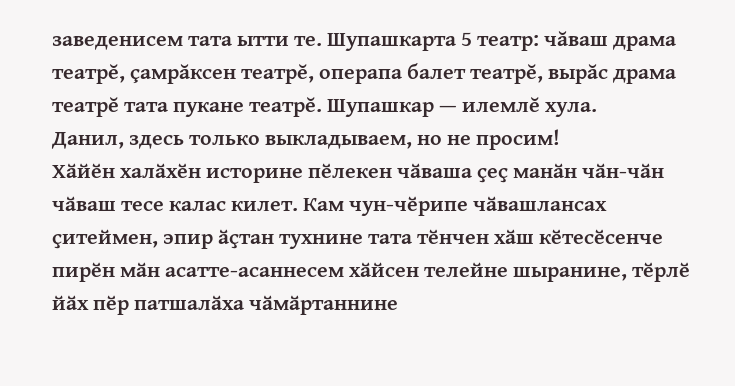заведенисем тата ытти те. Шупашкарта 5 театр: чăваш драма театрĕ, çамрăксен театрĕ, операпа балет театрĕ, вырăс драма театрĕ тата пукане театрĕ. Шупашкар — илемлĕ хула.
Данил, здесь только выкладываем, но не просим!
Хӑйӗн халӑхӗн историне пӗлекен чӑваша ҫеҫ манӑн чӑн-чӑн чӑваш тесе калас килет. Кам чун-чӗрипе чӑвашлансах ҫитеймен, эпир ӑҫтан тухнине тата тӗнчен хӑш кӗтесӗсенче пирӗн мӑн асатте-асаннесем хӑйсен телейне шыранине, тӗрлӗ йӑх пӗр патшалӑха чӑмӑртаннине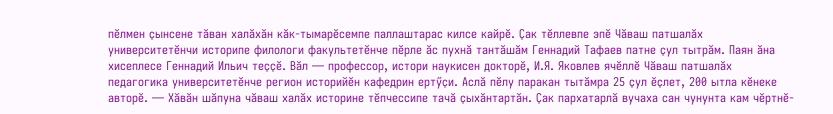пӗлмен ҫынсене тӑван халӑхӑн кӑк-тымарӗсемпе паллаштарас килсе кайрӗ. Ҫак тӗллевпе эпӗ Чӑваш патшалӑх университетӗнчи историпе филологи факультетӗнче пӗрле ӑс пухнӑ тантӑшӑм Геннадий Тафаев патне ҫул тытрӑм. Паян ӑна хисеплесе Геннадий Ильич теҫҫӗ. Вӑл — профессор, истори наукисен докторӗ, И.Я. Яковлев ячӗллӗ Чӑваш патшалӑх педагогика университетӗнче регион историйӗн кафедрин ертӳҫи. Аслӑ пӗлу паракан тытӑмра 25 ҫул ӗҫлет, 200 ытла кӗнеке авторӗ. — Хӑвӑн шӑпуна чӑваш халӑх историне тӗпчессипе тачӑ ҫыхӑнтартӑн. Ҫак пархатарлӑ вучаха сан чунунта кам чӗртнӗ-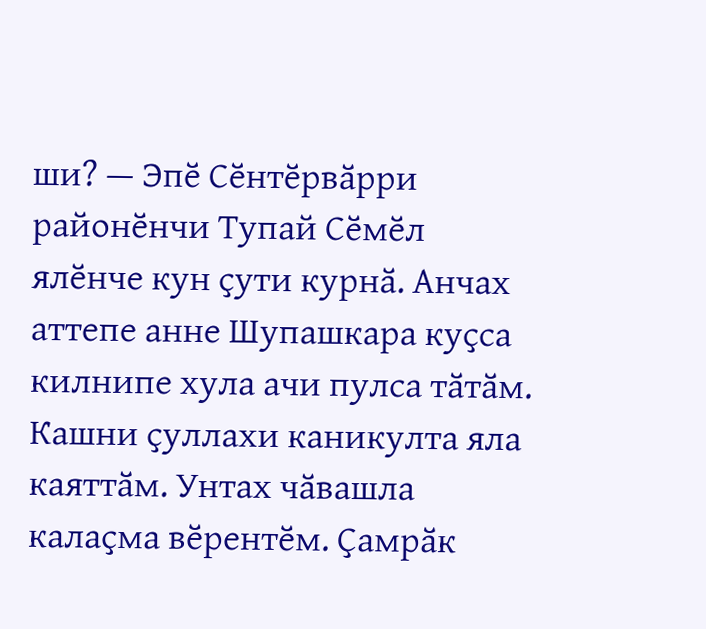ши? — Эпӗ Сӗнтӗрвӑрри районӗнчи Тупай Сӗмӗл ялӗнче кун ҫути курнӑ. Анчах аттепе анне Шупашкара куҫса килнипе хула ачи пулса тӑтӑм. Кашни ҫуллахи каникулта яла каяттӑм. Унтах чӑвашла калаҫма вӗрентӗм. Ҫамрӑк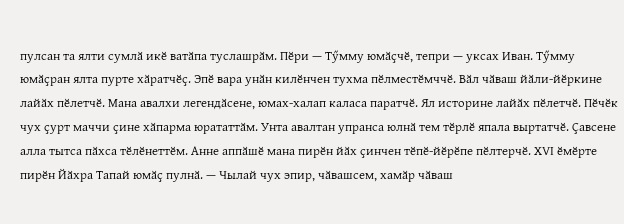пулсан та ялти сумлӑ икӗ ватӑпа туслашрӑм. Пӗри — Тӳмму юмӑҫчӗ, тепри — уксах Иван. Тӳмму юмӑҫран ялта пурте хӑратчӗҫ. Эпӗ вара унӑн килӗнчен тухма пӗлместӗмччӗ. Вӑл чӑваш йӑли-йӗркине лайӑх пӗлетчӗ. Мана авалхи легендӑсене, юмах-халап каласа паратчӗ. Ял историне лайӑх пӗлетчӗ. Пӗчӗк чух ҫурт маччи ҫине хӑпарма юрататтӑм. Унта авалтан упранса юлнӑ тем тӗрлӗ япала выртатчӗ. Ҫавсене алла тытса пӑхса тӗлӗнеттӗм. Анне аппӑшӗ мана пирӗн йӑх ҫинчен тӗпӗ-йӗрӗпе пӗлтерчӗ. ХVI ӗмӗрте пирӗн Йӑхра Тапай юмӑҫ пулнӑ. — Чылай чух эпир, чӑвашсем, хамӑр чӑваш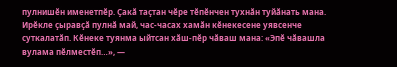пулнишӗн именетпӗр. Ҫакӑ таҫтан чӗре тӗпӗнчен тухнӑн туйӑнать мана. Ирӗкле ҫыравҫӑ пулнӑ май, час-часах хамӑн кӗнекесене уявсенче суткалатӑп. Кӗнеке туянма ыйтсан хӑш-пӗр чӑваш мана: «Эпӗ чӑвашла вулама пӗлместӗп…», —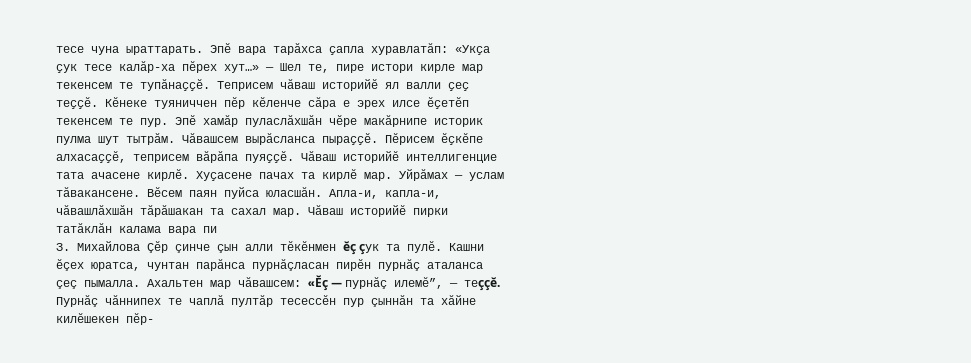тесе чуна ыраттарать. Эпӗ вара тарӑхса ҫапла хуравлатӑп: «Укҫа ҫук тесе калӑр-ха пӗрех хут…» — Шел те, пире истори кирле мар текенсем те тупӑнаҫҫӗ. Теприсем чӑваш историйӗ ял валли ҫеҫ теҫҫӗ. Кӗнеке туяниччен пӗр кӗленче сӑра е эрех илсе ӗҫетӗп текенсем те пур. Эпӗ хамӑр пуласлӑхшӑн чӗре макӑрнипе историк пулма шут тытрӑм. Чӑвашсем вырӑсланса пыраҫҫӗ. Пӗрисем ӗҫкӗпе алхасаҫҫӗ, теприсем вӑрӑпа пуяҫҫӗ. Чӑваш историйӗ интеллигенцие тата ачасене кирлӗ. Хуҫасене пачах та кирлӗ мар. Уйрӑмах — услам тӑвакансене. Вӗсем паян пуйса юласшӑн. Апла-и, капла-и, чӑвашлӑхшӑн тӑрӑшакан та сахал мар. Чӑваш историйӗ пирки татӑклӑн калама вара пи
З. Михайлова Çĕр çинче çын алли тĕкĕнмен ĕç çук та пулĕ. Кашни ĕçех юратса, чунтан парăнса пурнăçласан пирĕн пурнăç аталанса çеç пымалла. Ахальтен мар чăвашсем: «Ĕç — пурнăç илемĕ”, — теççĕ. Пурнăç чăннипех те чаплă пултăр тесессĕн пур çыннăн та хăйне килĕшекен пĕр-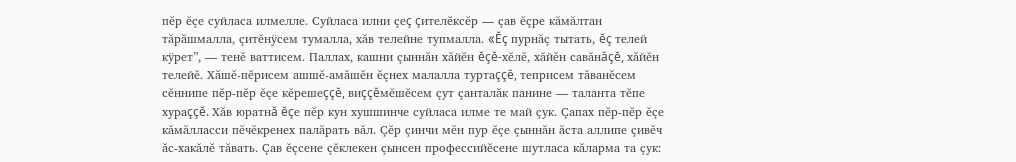пĕр ĕçе суйласа илмелле. Суйласа илни çеç çителĕксĕр — çав ĕçре кăмăлтан тăрăшмалла, çитĕнÿсем тумалла, хăв телейне тупмалла. «Ĕç пурнăç тытать, ĕç телей кÿрет”, — тенĕ ваттисем. Паллах, кашни çыннăн хăйĕн ĕçĕ-хĕлĕ, хăйĕн савăнăçĕ, хăйĕн телейĕ. Хăшĕ-пĕрисем ашшĕ-амăшĕн ĕçнех малалла туртаççĕ, теприсем тăванĕсем сĕннипе пĕр-пĕр ĕçе кĕрешеççĕ, виççĕмĕшĕсем çут çанталăк панине — таланта тĕпе хураççĕ. Хăв юратнă ĕçе пĕр кун хушшинче суйласа илме те май çук. Çапах пĕр-пĕр ĕçе кăмăлласси пĕчĕкренех палăрать вăл. Çĕр çинчи мĕн пур ĕçе çыннăн ăста аллипе çивĕч ăс-хакăлĕ тăвать. Çав ĕçсене çĕклекен çынсен профессийĕсене шутласа кăларма та çук: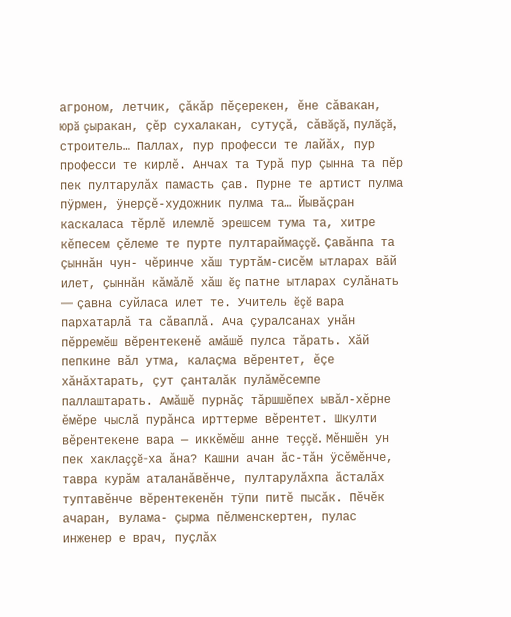агроном, летчик, çăкăр пĕçерекен, ĕне сăвакан, юрă çыракан, çĕр сухалакан, сутуçă, сăвăçă, пулăçă, строитель… Паллах, пур професси те лайăх, пур професси те кирлĕ. Анчах та Турă пур çынна та пĕр пек пултарулăх памасть çав. Пурне те артист пулма пÿрмен, ÿнерçĕ-художник пулма та… Йывăçран каскаласа тĕрлĕ илемлĕ эрешсем тума та, хитре кĕпесем çĕлеме те пурте пултараймаççĕ. Çавăнпа та çыннăн чун- чĕринче хăш туртăм-сисĕм ытларах вăй илет, çыннăн кăмăлĕ хăш ĕç патне ытларах сулăнать — çавна суйласа илет те. Учитель ĕçĕ вара пархатарлă та сăваплă. Ача çуралсанах унăн пĕрремĕш вĕрентекенĕ амăшĕ пулса тăрать. Хăй пепкине вăл утма, калаçма вĕрентет, ĕçе хăнăхтарать, çут çанталăк пулăмĕсемпе паллаштарать. Амăшĕ пурнăç тăршшĕпех ывăл-хĕрне ĕмĕре чыслă пурăнса ирттерме вĕрентет. Шкулти вĕрентекене вара — иккĕмĕш анне теççĕ. Мĕншĕн ун пек хаклаççĕ-ха ăна? Кашни ачан ăс-тăн ÿсĕмĕнче, тавра курăм аталанăвĕнче, пултарулăхпа ăсталăх туптавĕнче вĕрентекенĕн тÿпи питĕ пысăк. Пĕчĕк ачаран, вулама- çырма пĕлменскертен, пулас инженер е врач, пуçлăх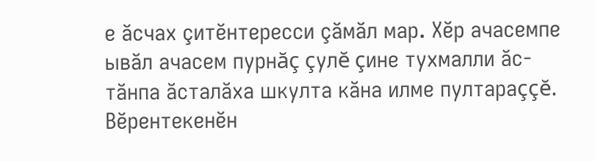е ăсчах çитĕнтересси çăмăл мар. Хĕр ачасемпе ывăл ачасем пурнăç çулĕ çине тухмалли ăс-тăнпа ăсталăха шкулта кăна илме пултараççĕ.
Вĕрентекенĕн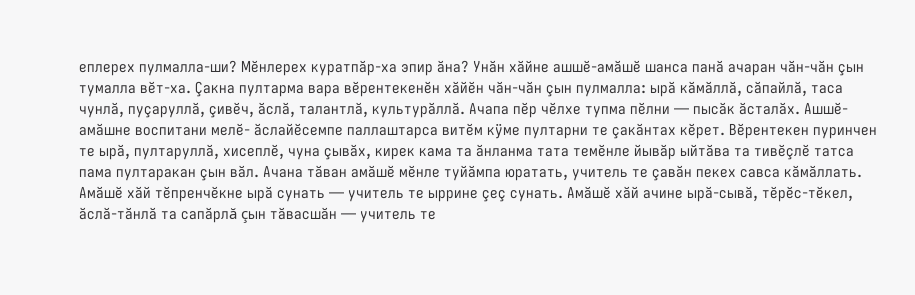еплерех пулмалла-ши? Мĕнлерех куратпăр-ха эпир ăна? Унăн хăйне ашшĕ-амăшĕ шанса панă ачаран чăн-чăн çын тумалла вĕт-ха. Çакна пултарма вара вĕрентекенĕн хăйĕн чăн-чăн çын пулмалла: ырă кăмăллă, сăпайлă, таса чунлă, пуçаруллă, çивĕч, ăслă, талантлă, культурăллă. Ачапа пĕр чĕлхе тупма пĕлни — пысăк ăсталăх. Ашшĕ-амăшне воспитани мелĕ- ăслайĕсемпе паллаштарса витĕм кÿме пултарни те çакăнтах кĕрет. Вĕрентекен пуринчен те ырă, пултаруллă, хисеплĕ, чуна çывăх, кирек кама та ăнланма тата темĕнле йывăр ыйтăва та тивĕçлĕ татса пама пултаракан çын вăл. Ачана тăван амăшĕ мĕнле туйăмпа юратать, учитель те çавăн пекех савса кăмăллать. Амăшĕ хăй тĕпренчĕкне ырă сунать — учитель те ыррине çеç сунать. Амăшĕ хăй ачине ырă-сывă, тĕрĕс-тĕкел, ăслă-тăнлă та сапăрлă çын тăвасшăн — учитель те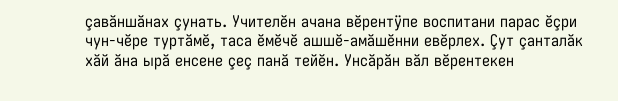çавăншăнах çунать. Учителĕн ачана вĕрентÿпе воспитани парас ĕçри чун-чĕре туртăмĕ, таса ĕмĕчĕ ашшĕ-амăшĕнни евĕрлех. Çут çанталăк хăй ăна ырă енсене çеç панă тейĕн. Унсăрăн вăл вĕрентекен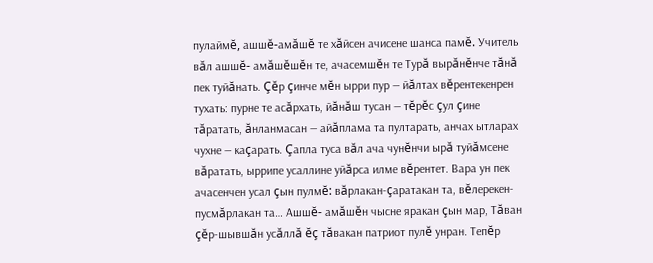пулаймĕ, ашшĕ-амăшĕ те хăйсен ачисене шанса памĕ. Учитель вăл ашшĕ- амăшĕшĕн те, ачасемшĕн те Турă вырăнĕнче тăнă пек туйăнать. Çĕр çинче мĕн ырри пур — йăлтах вĕрентекенрен тухать: пурне те асăрхать, йăнăш тусан — тĕрĕс çул çине тăратать, ăнланмасан — айăплама та пултарать, анчах ытларах чухне — каçарать. Çапла туса вăл ача чунĕнчи ырă туйăмсене вăратать, ыррипе усаллине уйăрса илме вĕрентет. Вара ун пек ачасенчен усал çын пулмĕ: вăрлакан-çаратакан та, вĕлерекен-пусмăрлакан та… Ашшĕ- амăшĕн чысне яракан çын мар, Тăван çĕр-шывшăн усăллă ĕç тăвакан патриот пулĕ унран. Тепĕр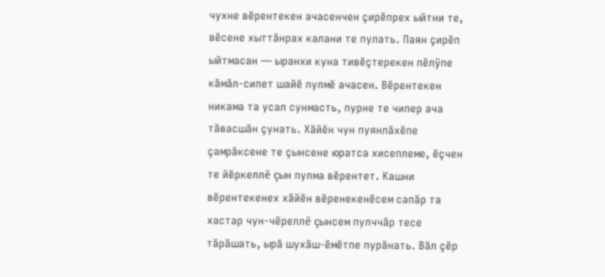чухне вĕрентекен ачасенчен çирĕпрех ыйтни те, вĕсене хыттăнрах калани те пулать. Паян çирĕп ыйтмасан — ыранхи куна тивĕçтерекен пĕлÿпе кăмăл-сипет шайĕ пулмĕ ачасен. Вĕрентекен никама та усал сунмасть, пурне те чипер ача тăвасшăн çунать. Хăйĕн чун пуянлăхĕпе çамрăксене те çынсене юратса хисеплеме, ĕçчен те йĕркеллĕ çын пулма вĕрентет. Кашни вĕрентекенех хăйĕн вĕренекенĕсем сапăр та хастар чун-чĕреллĕ çынсем пулччăр тесе тăрăшать, ырă шухăш-ĕмĕтпе пурăнать. Вăл çĕр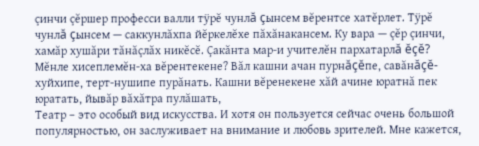çинчи çĕршер професси валли тÿрĕ чунлă çынсем вĕрентсе хатĕрлет. Тÿрĕ чунлă çынсем — саккунлăхпа йĕркелĕхе пăхăнакансем. Ку вара — çĕр çинчи, хамăр хушăри тăнăçлăх никĕсĕ. Çакăнта мар-и учителĕн пархатарлă ĕçĕ? Мĕнле хисеплемĕн-ха вĕрентекене? Вăл кашни ачан пурнăçĕпе, савăнăçĕ- хуйхипе, терт-нушипе пурăнать. Кашни вĕренекене хăй ачине юратнă пек юратать, йывăр вăхăтра пулăшать,
Театр – это особый вид искусства. И хотя он пользуется сейчас очень большой популярностью, он заслуживает на внимание и любовь зрителей. Мне кажется,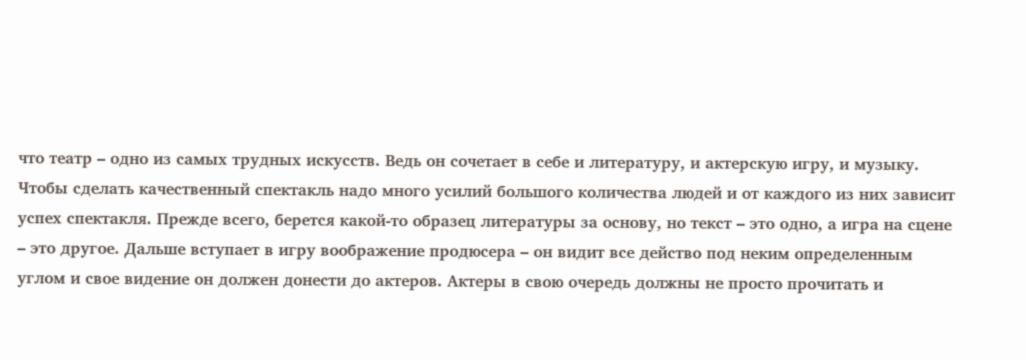что театр – одно из самых трудных искусств. Ведь он сочетает в себе и литературу, и актерскую игру, и музыку. Чтобы сделать качественный спектакль надо много усилий большого количества людей и от каждого из них зависит успех спектакля. Прежде всего, берется какой-то образец литературы за основу, но текст – это одно, а игра на сцене – это другое. Дальше вступает в игру воображение продюсера – он видит все действо под неким определенным углом и свое видение он должен донести до актеров. Актеры в свою очередь должны не просто прочитать и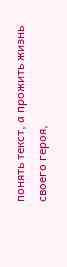понять текст, а прожить жизнь своего героя,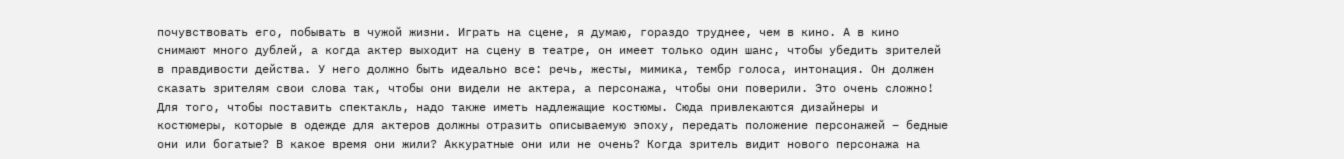почувствовать его, побывать в чужой жизни. Играть на сцене, я думаю, гораздо труднее, чем в кино. А в кино снимают много дублей, а когда актер выходит на сцену в театре, он имеет только один шанс, чтобы убедить зрителей в правдивости действа. У него должно быть идеально все: речь, жесты, мимика, тембр голоса, интонация. Он должен сказать зрителям свои слова так, чтобы они видели не актера, а персонажа, чтобы они поверили. Это очень сложно! Для того, чтобы поставить спектакль, надо также иметь надлежащие костюмы. Сюда привлекаются дизайнеры и костюмеры, которые в одежде для актеров должны отразить описываемую эпоху, передать положение персонажей – бедные они или богатые? В какое время они жили? Аккуратные они или не очень? Когда зритель видит нового персонажа на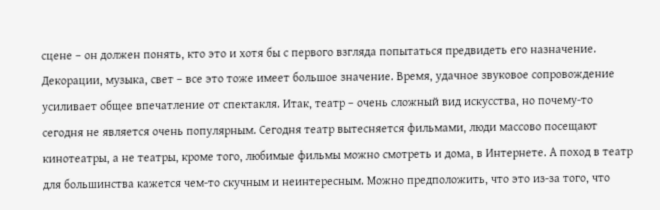сцене – он должен понять, кто это и хотя бы с первого взгляда попытаться предвидеть его назначение. Декорации, музыка, свет – все это тоже имеет большое значение. Время, удачное звуковое сопровождение усиливает общее впечатление от спектакля. Итак, театр – очень сложный вид искусства, но почему-то сегодня не является очень популярным. Сегодня театр вытесняется фильмами, люди массово посещают кинотеатры, а не театры, кроме того, любимые фильмы можно смотреть и дома, в Интернете. А поход в театр для большинства кажется чем-то скучным и неинтересным. Можно предположить, что это из-за того, что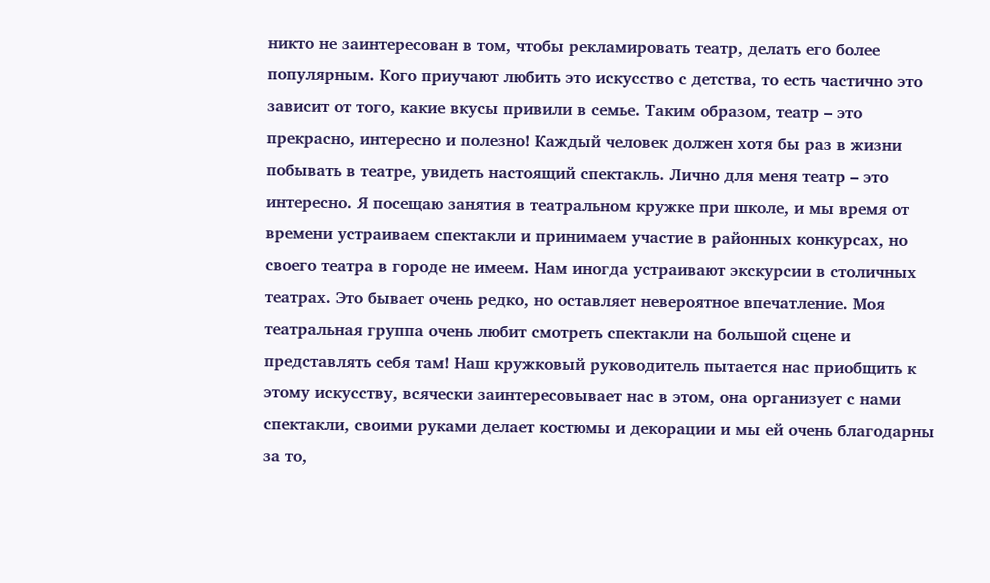никто не заинтересован в том, чтобы рекламировать театр, делать его более популярным. Кого приучают любить это искусство с детства, то есть частично это зависит от того, какие вкусы привили в семье. Таким образом, театр – это прекрасно, интересно и полезно! Каждый человек должен хотя бы раз в жизни побывать в театре, увидеть настоящий спектакль. Лично для меня театр – это интересно. Я посещаю занятия в театральном кружке при школе, и мы время от времени устраиваем спектакли и принимаем участие в районных конкурсах, но своего театра в городе не имеем. Нам иногда устраивают экскурсии в столичных театрах. Это бывает очень редко, но оставляет невероятное впечатление. Моя театральная группа очень любит смотреть спектакли на большой сцене и представлять себя там! Наш кружковый руководитель пытается нас приобщить к этому искусству, всячески заинтересовывает нас в этом, она организует с нами спектакли, своими руками делает костюмы и декорации и мы ей очень благодарны за то,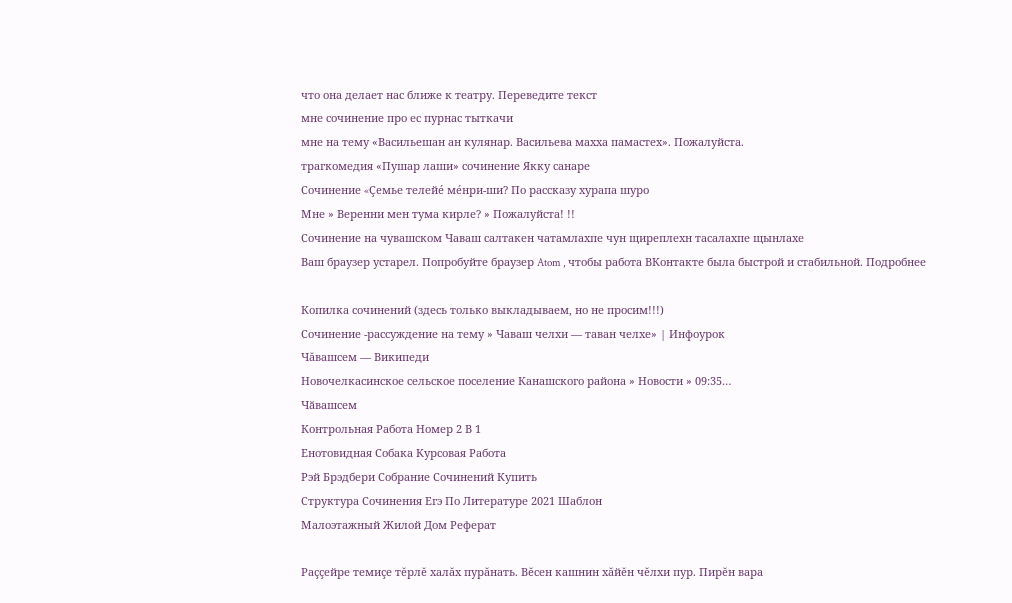что она делает нас ближе к театру. Переведите текст
мне сочинение про ес пурнас тыткачи
мне на тему «Васильешан ан кулянар. Васильева махха памастех». Пожалуйста.
трагкомедия «Пушар лаши» сочинение Якку санаре
Сочинение «Çeмье телейé мéнри-ши? По рассказу хурапа шуро
Мне » Веренни мен тума кирле? » Пожалуйста! !!
Сочинение на чувашском Чаваш салтакен чатамлахпе чун щиреплехн тасалахпе щынлахе
Ваш браузер устарел. Попробуйте браузер Atom , чтобы работа ВКонтакте была быстрой и стабильной. Подробнее

Копилка сочинений (здесь только выкладываем, но не просим!!!)
Сочинение -рассуждение на тему » Чаваш челхи — таван челхе» | Инфоурок
Чăвашсем — Википеди
Новочелкасинское сельское поселение Канашского района » Новости » 09:35…
Чӑвашсем
Контрольная Работа Номер 2 В 1
Енотовидная Собака Курсовая Работа
Рэй Брэдбери Собрание Сочинений Купить
Структура Сочинения Егэ По Литературе 2021 Шаблон
Малоэтажный Жилой Дом Реферат

Раççейре темиçе тĕрлĕ халăх пурăнать. Вĕсен кашнин хăйĕн чĕлхи пур. Пирĕн вара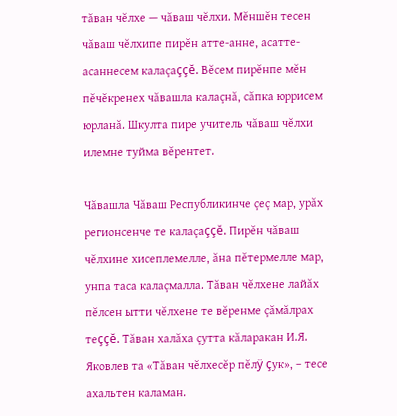тăван чĕлхе — чăваш чĕлхи. Мĕншĕн тесен чăваш чĕлхипе пирĕн атте-анне, асатте-асаннесем калаçаççĕ. Вĕсем пирĕнпе мĕн пĕчĕкренех чăвашла калаçнă, сăпка юррисем юрланă. Шкулта пире учитель чăваш чĕлхи илемне туйма вĕрентет.

Чăвашла Чăваш Республикинче çеç мар, урăх регионсенче те калаçаççĕ. Пирĕн чăваш чĕлхине хисеплемелле, ăна пĕтермелле мар, унпа таса калаçмалла. Тăван чĕлхене лайăх пĕлсен ытти чĕлхене те вĕренме çăмăлрах теççĕ. Тăван халăха çутта кăларакан И.Я. Яковлев та «Тăван чĕлхесĕр пĕлÿ çук», – тесе ахальтен каламан.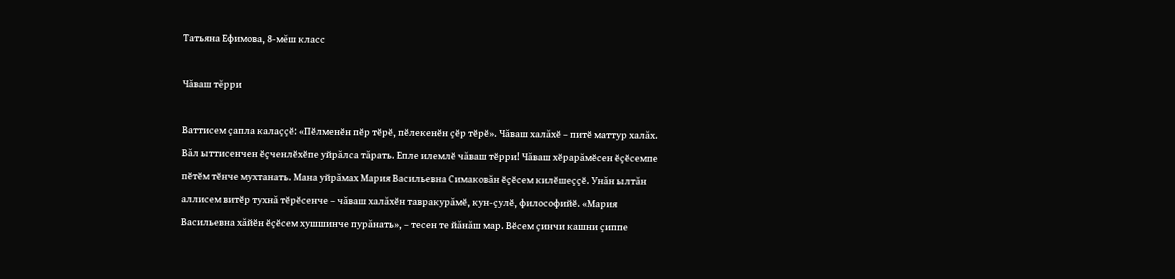Татьяна Ефимова, 8-мĕш класс

Чăваш тĕрри

Ваттисем ҫапла калаҫҫӗ: «Пӗлменӗн пӗр тӗрӗ, пӗлекенӗн ҫӗр тӗрӗ». Чăваш халăхӗ – питӗ маттур халăх. Вăл ыттисенчен ӗҫченлӗхӗпе уйрăлса тăрать. Епле илемлӗ чăваш тӗрри! Чăваш хӗрарăмӗсен ӗҫӗсемпе пӗтӗм тӗнче мухтанать. Мана уйрăмах Мария Васильевна Симаковăн ӗҫӗсем килӗшеҫҫӗ. Унăн ылтăн аллисем витӗр тухнă тӗрӗсенче – чăваш халăхӗн тавракурăмӗ, кун-ҫулӗ, философийӗ. «Мария Васильевна хăйӗн ӗҫӗсем хушшинче пурăнать», – тесен те йăнăш мар. Вӗсем ҫинчи кашни ҫиппе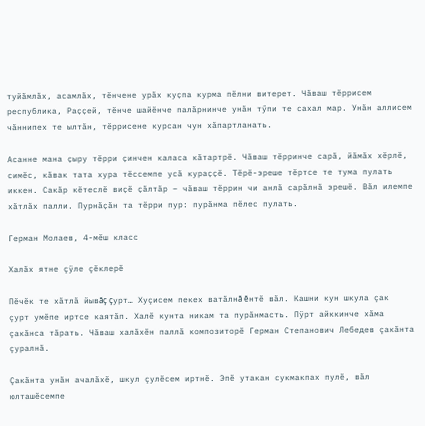туйăмлăх, асамлăх, тӗнчене урăх куҫпа курма пӗлни витерет. Чăваш тӗррисем республика, Раҫҫей, тӗнче шайӗнче палăрнинче унăн тӳпи те сахал мар. Унăн аллисем чăннипех те ылтăн, тӗррисене курсан чун хăпартланать.

Асанне мана ҫыру тӗрри ҫинчен каласа кăтартрӗ. Чăваш тӗрринче сарă, йăмăх хӗрлӗ, симӗс, кăвак тата хура тӗссемпе усă кураҫҫӗ. Тӗрӗ-эреше тӗртсе те тума пулать иккен. Сакăр кӗтеслӗ виҫӗ ҫăлтăр – чăваш тӗррин чи анлă сарăлнă эрешӗ. Вăл илемпе хăтлăх палли. Пурнăҫăн та тӗрри пур: пурăнма пӗлес пулать.

Герман Молаев, 4-мĕш класс

Халăх ятне çÿле çĕклерĕ

Пĕчĕк те хăтлă йывăç çурт… Хуçисем пекех ватăлнă ĕнтĕ вăл. Кашни кун шкула çак çурт умĕпе иртсе каятăп. Халĕ кунта никам та пурăнмасть. Пÿрт айккинче хăма çакăнса тăрать. Чăваш халăхĕн паллă композиторĕ Герман Степанович Лебедев çакăнта çуралнă.

Çакăнта унăн ачалăхĕ, шкул çулĕсем иртнĕ. Эпĕ утакан сукмакпах пулĕ, вăл юлташĕсемпе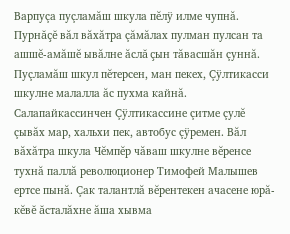Варпуçа пуçламăш шкула пĕлÿ илме чупнă. Пурнăçĕ вăл вăхăтра çăмăлах пулман пулсан та ашшĕ-амăшĕ ывăлне ăслă çын тăвасшăн çуннă. Пуçламăш шкул пĕтерсен, ман пекех, Çÿлтикасси шкулне малалла ăс пухма кайнă. Салапайкассинчен Çÿлтикассине çитме çулĕ çывăх мар, хальхи пек, автобус çÿремен. Вăл вăхăтра шкула Чĕмпĕр чăваш шкулне вĕренсе тухнă паллă революционер Тимофей Малышев ертсе пынă. Çак талантлă вĕрентекен ачасене юрă-кĕвĕ ăсталăхне ăша хывма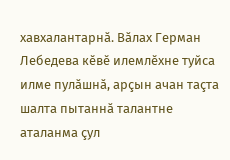хавхалантарнă. Вăлах Герман Лебедева кĕвĕ илемлĕхне туйса илме пулăшнă, арçын ачан таçта шалта пытаннă талантне аталанма çул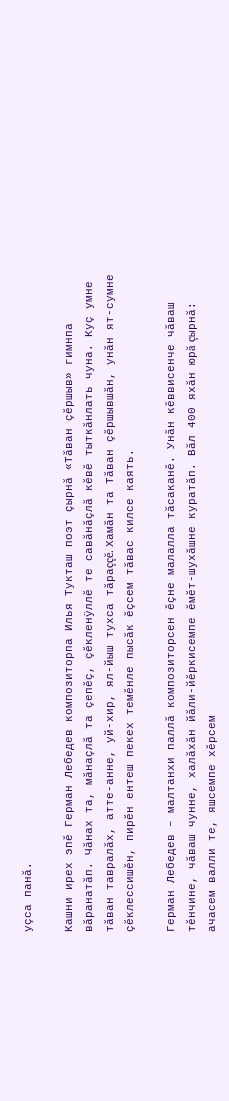уçса панă.

Кашни ирех эпĕ Герман Лебедев композиторпа Илья Тукташ поэт çырнă «Тăван çĕршыв» гимнпа вăранатăп. Чăнах та, мăнаçлă та çепĕç, çĕкленÿллĕ те савăнăçлă кĕвĕ тыткăнлать чуна. Куç умне тăван тавралăх, атте-анне, уй-хир, ял-йыш тухса тăраççĕ. Хамăн та Тăван çĕршывшăн, унăн ят-сумне çĕклессишĕн, пирĕн ентеш пекех темĕнле пысăк ĕçсем тăвас килсе каять.

Герман Лебедев – малтанхи паллă композиторсен ĕçне малалла тăсаканĕ. Унăн кĕввисенче чăваш тĕнчине, чăваш чунне, халăхăн йăли-йĕркисемпе ĕмĕт-шухăшне куратăп. Вăл 400 яхăн юрă çырнă: ачасем валли те, яшсемпе хĕрсем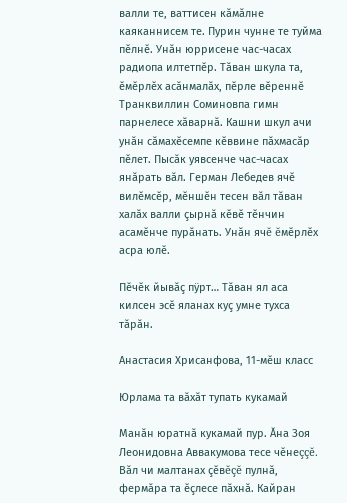валли те, ваттисен кăмăлне каяканнисем те. Пурин чунне те туйма пĕлнĕ. Унăн юррисене час-часах радиопа илтетпĕр. Тăван шкула та, ĕмĕрлĕх асăнмалăх, пĕрле вĕреннĕ Транквиллин Соминовпа гимн парнелесе хăварнă. Кашни шкул ачи унăн сăмахĕсемпе кĕввине пăхмасăр пĕлет. Пысăк уявсенче час-часах янăрать вăл. Герман Лебедев ячĕ вилĕмсĕр, мĕншĕн тесен вăл тăван халăх валли çырнă кĕвĕ тĕнчин асамĕнче пурăнать. Унăн ячĕ ĕмĕрлĕх асра юлĕ.

Пĕчĕк йывăç пÿрт… Тăван ял аса килсен эсĕ яланах куç умне тухса тăрăн.

Анастасия Хрисанфова, 11-мĕш класс

Юрлама та вăхăт тупать кукамай

Манăн юратнă кукамай пур. Ăна Зоя Леонидовна Аввакумова тесе чĕнеççĕ. Вăл чи малтанах çĕвĕçĕ пулнă, фермăра та ĕçлесе пăхнă. Кайран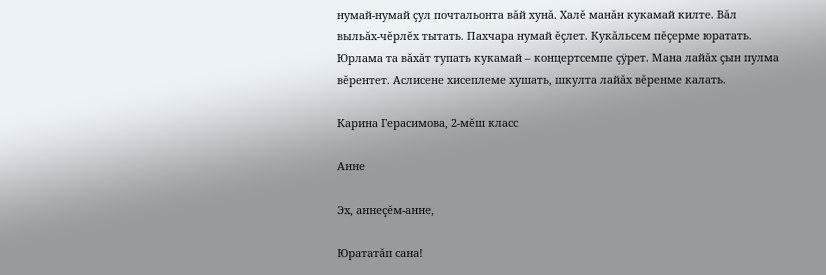нумай-нумай çул почтальонта вăй хунă. Халĕ манăн кукамай килте. Вăл выльăх-чĕрлĕх тытать. Пахчара нумай ĕçлет. Кукăльсем пĕçерме юратать. Юрлама та вăхăт тупать кукамай – концертсемпе çÿрет. Мана лайăх çын пулма вĕрентет. Аслисене хисеплеме хушать, шкулта лайăх вĕренме калать.

Карина Герасимова, 2-мĕш класс

Анне

Эх, аннеçĕм-анне,

Юрататăп сана!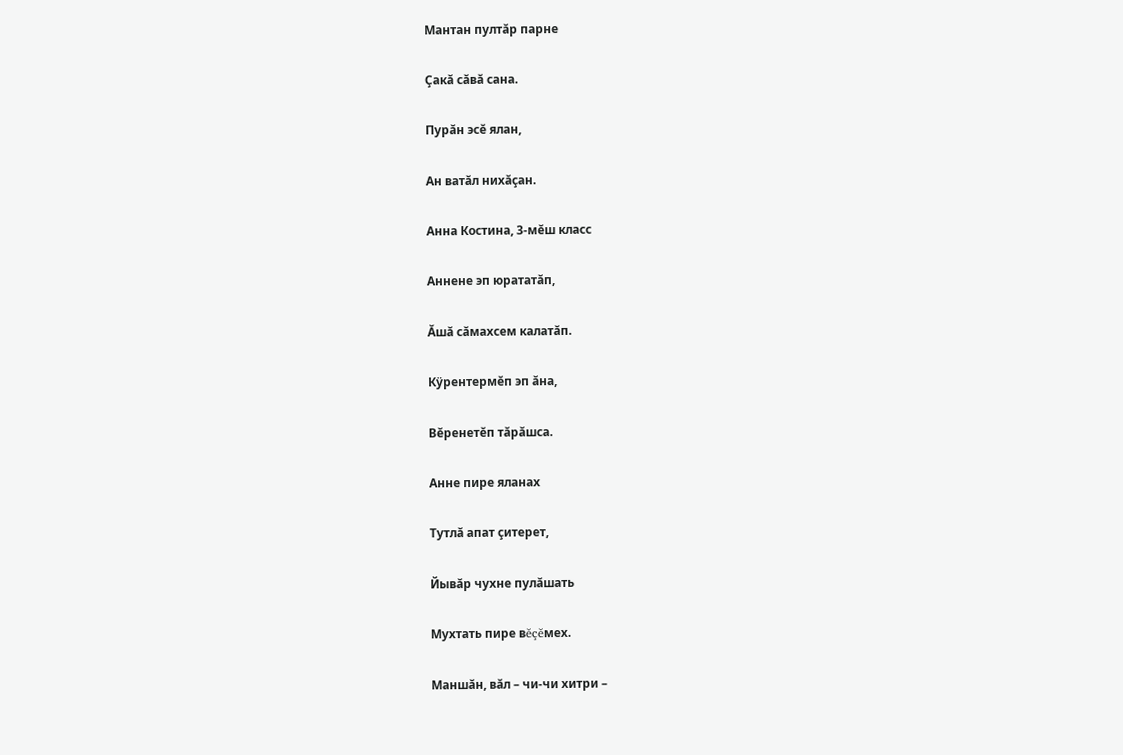Мантан пултăр парне

Çакă сăвă сана.

Пурăн эсĕ ялан,

Ан ватăл нихăçан.

Анна Костина, 3-мĕш класс

Аннене эп юрататăп,

Ăшă сăмахсем калатăп.

Кÿрентермĕп эп ăна,

Вĕренетĕп тăрăшса.

Анне пире яланах

Тутлă апат çитерет,

Йывăр чухне пулăшать

Мухтать пире вĕçĕмех.

Маншăн, вăл – чи-чи хитри –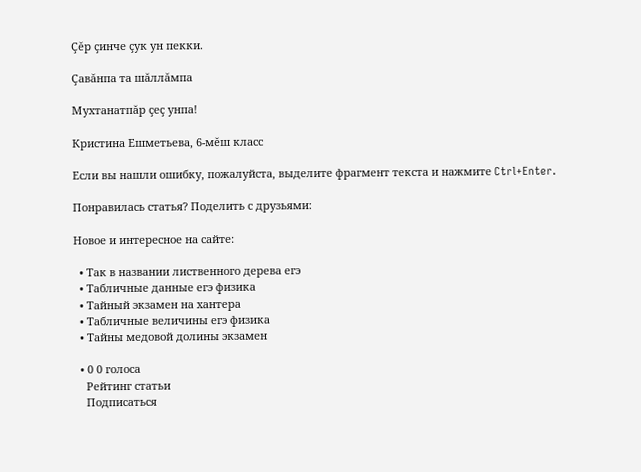Çĕр çинче çук ун пекки.

Çавăнпа та шăллăмпа

Мухтанатпăр çеç унпа!

Кристина Ешметьева, 6-мĕш класс

Если вы нашли ошибку, пожалуйста, выделите фрагмент текста и нажмите Ctrl+Enter.

Понравилась статья? Поделить с друзьями:

Новое и интересное на сайте:

  • Так в названии лиственного дерева егэ
  • Табличные данные егэ физика
  • Тайный экзамен на хантера
  • Табличные величины егэ физика
  • Тайны медовой долины экзамен

  • 0 0 голоса
    Рейтинг статьи
    Подписаться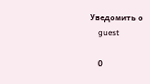Уведомить о
    guest

    0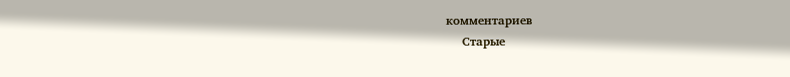комментариев
    Старые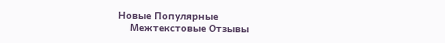Новые Популярные
    Межтекстовые Отзывы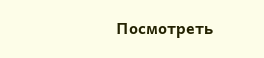Посмотреть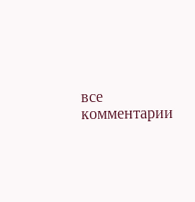все комментарии